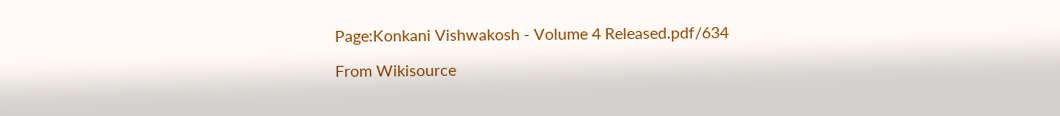Page:Konkani Vishwakosh - Volume 4 Released.pdf/634

From Wikisource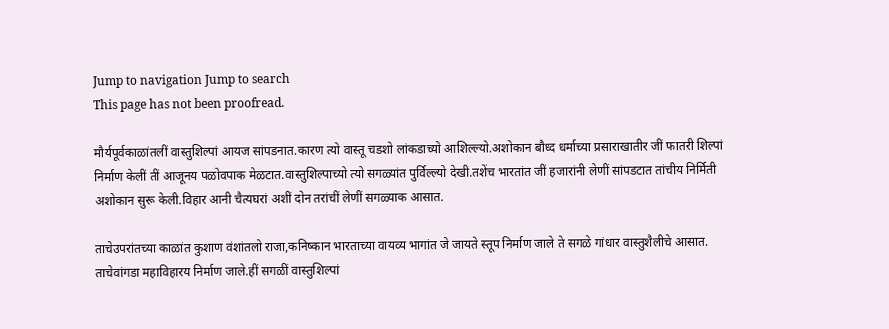Jump to navigation Jump to search
This page has not been proofread.

मौर्यपूर्वकाळांतलीं वास्तुशिल्पां आयज सांपडनात.कारण त्यो वास्तू चडशो लांकडाच्यो आशिल्ल्यो.अशोकान बौध्द धर्माच्या प्रसाराखातीर जीं फातरी शिल्पां निर्माण केलीं तीं आजूनय पळोवपाक मेळटात.वास्तुशिल्पाच्यो त्यो सगळ्यांत पुर्विल्ल्यो देखी.तशेंच भारतांत जीं हजारांनी लेणीं सांपडटात तांचीय निर्मिती अशोकान सुरू केली.विहार आनी चैत्यघरां अशीं दोन तरांचीं लेणीं सगळ्याक आसात.

ताचेउपरांतच्या काळांत कुशाण वंशांतलो राजा,कनिष्कान भारताच्या वायव्य भागांत जे जायते स्तूप निर्माण जाले ते सगळे गांधार वास्तुशैलीचे आसात. ताचेवांगडा महाविहारय निर्माण जाले.हीं सगळीं वास्तुशिल्पां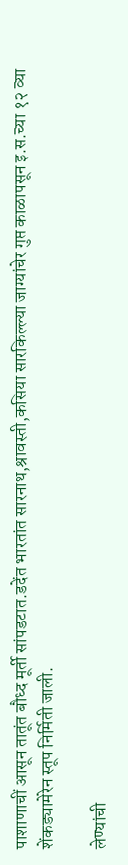पाशाणाचीं आसून तातूंत बौध्द मूर्ती सांपडटात.डदेंत भारतांत सारनाथ,श्रावस्ती,कसिया सारकिल्ल्या जाग्यांचेर गुप्त काळापसून इ.स.च्या १२ व्या शेंकड्यामेरेन स्तूप निर्मिती जाली.

लेण्यांची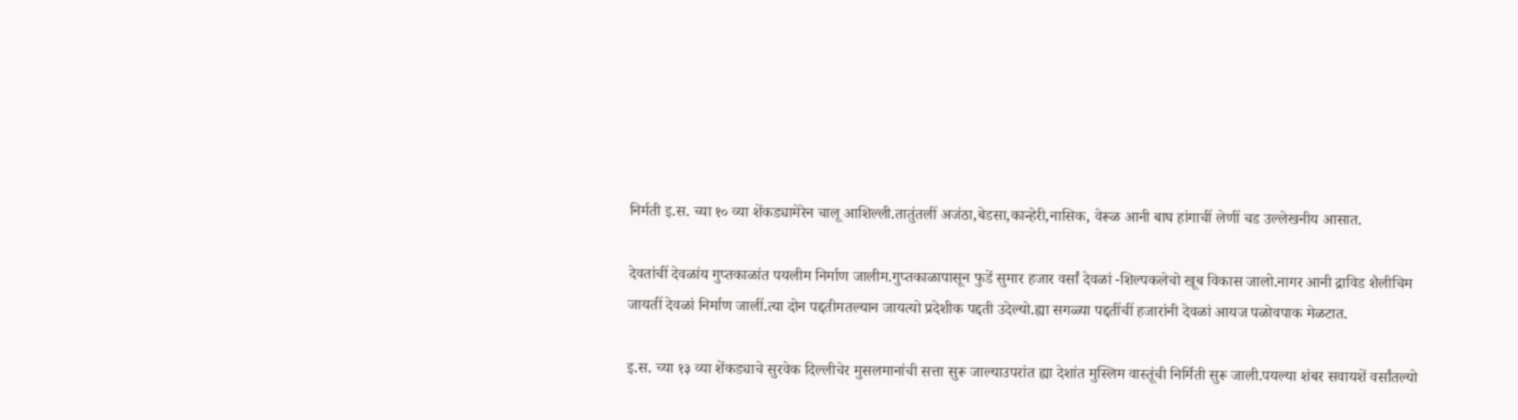निर्मती इ.स. च्या १० व्या शेंकड्यामेरेन चालू आशिल्ली.तातुंतलीं अजंठा,बेडसा,कान्हेरी,नासिक, वेरूळ आनी बाघ हांगाचीं लेणीं चड उल्लेखनीय आसात.

देवतांचीं देवळांय गुप्तकाळांत पयलीम निर्माण जालीम.गुप्तकाळापासून फुडें सुमार हजार वर्सां देवळां -शिल्पकलेचो खूब विकास जालो.नागर आनी द्राविड शैलीचिम जायतीं देवळां निर्माण जालीं.त्या दोन पद्दतीमतल्यान जायत्यो प्रदेशीक पद्दती उदेल्यो.ह्या सगळ्या पद्दतींचीं हजारांनी देवळां आयज पळोवपाक मेळटात.

इ.स. च्या १३ व्या शेंकड्याचे सुरवेक दिल्लीचेर मुसलमानांची सत्ता सुरू जाल्याउपरांत ह्या देशांत मुस्लिम वास्तूंची निर्मिती सुरू जाली.पयल्या शंबर सवायशें वर्सांतल्यो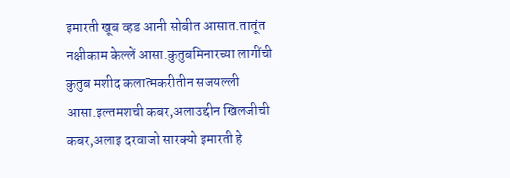इमारती खूब व्हड आनी सोबीत आसात.तातूंत नक्षीकाम केल्लें आसा.कुतुबमिनारच्या लागींची कुतुब मशीद कलात्मकरीतीन सजयल्ली आसा.इल्तमशची कबर,अलाउद्दीन खिलजीची कबर,अलाइ दरवाजो सारक्यो इमारती हे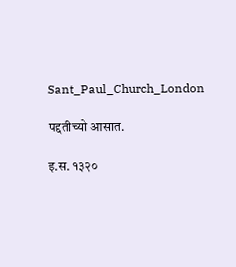Sant_Paul_Church_London

पद्दतीच्यो आसात.

इ.स. १३२०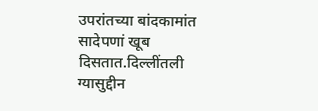उपरांतच्या बांदकामांत सादेपणां खूब दिसतात.दिल्लींतली ग्यासुद्दीन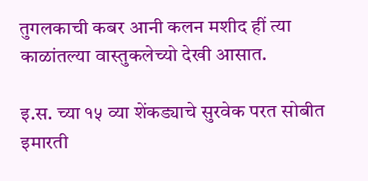तुगलकाची कबर आनी कलन मशीद हीं त्या काळांतल्या वास्तुकलेच्यो देखी आसात.

इ.स. च्या १५ व्या शेंकड्याचे सुरवेक परत सोबीत इमारती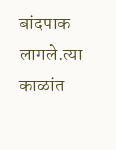बांदपाक लागले.त्या काळांत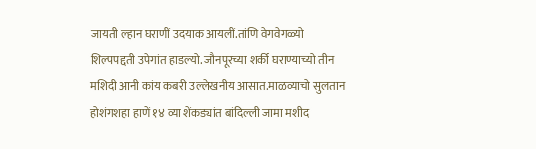जायती ल्हान घराणीं उदयाक आयलीं.तांणि वेगवेगळ्यो शिल्पपद्दती उपेगांत हाडल्यो. जौनपूरच्या शर्की घराण्याच्यो तीन मशिदी आनी कांय कबरी उल्लेखनीय आसात.माळव्याचो सुलतान होशंगशहा हाणें १४ व्या शेंकड्यांत बांदिल्ली जामा मशीद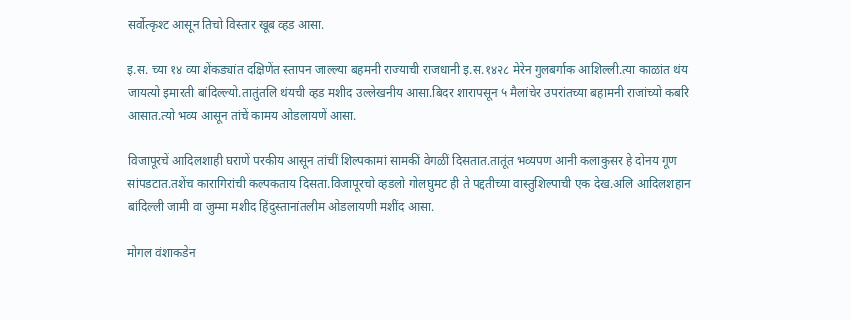सर्वोत्कृश्ट आसून तिचो विस्तार खूब व्हड आसा.

इ.स. च्या १४ व्या शेंकड्यांत दक्षिणेंत स्तापन जाल्ल्या बहमनी राज्याची राजधानी इ.स.१४२८ मेरेन गुलबर्गाक आशिल्ली.त्या काळांत थंय जायत्यो इमारती बांदिल्ल्यो.तातुंतलि थंयची व्हड मशीद उल्लेखनीय आसा.बिदर शारापसून ५ मैलांचेर उपरांतच्या बहामनी राजांच्यो कबरि आसात.त्यो भव्य आसून तांचें कामय ओडलायणें आसा.

विजापूरचें आदिलशाही घराणें परकीय आसून तांचीं शिल्पकामां सामकीं वेगळीं दिसतात.तातूंत भव्यपण आनी कलाकुसर हे दोनय गूण सांपडटात.तशेंच कारागिरांची कल्पकताय दिसता.विजापूरचो व्हडलो गोलघुमट ही ते पद्दतीच्या वास्तुशिल्पाची एक देख.अलि आदिलशहान बांदिल्ली जामी वा जुम्मा मशीद हिंदुस्तानांतलीम ओडलायणी मशींद आसा.

मोगल वंशाकडेन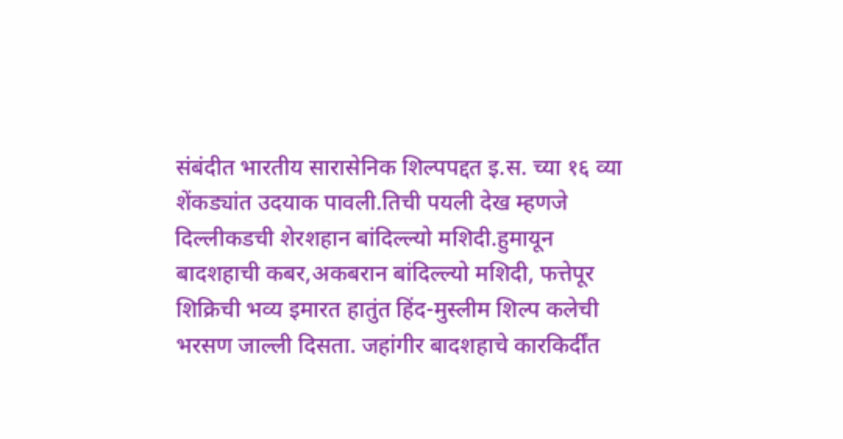संबंदीत भारतीय सारासेनिक शिल्पपद्दत इ.स. च्या १६ व्या शेंकड्यांत उदयाक पावली.तिची पयली देख म्हणजे दिल्लीकडची शेरशहान बांदिल्ल्यो मशिदी.हुमायून बादशहाची कबर,अकबरान बांदिल्ल्यो मशिदी, फत्तेपूर शिक्रिची भव्य इमारत हातुंत हिंद-मुस्लीम शिल्प कलेची भरसण जाल्ली दिसता. जहांगीर बादशहाचे कारकिर्दींत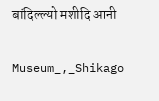बांदिल्ल्यो मशीदि आनी

Museum_,_Shikago